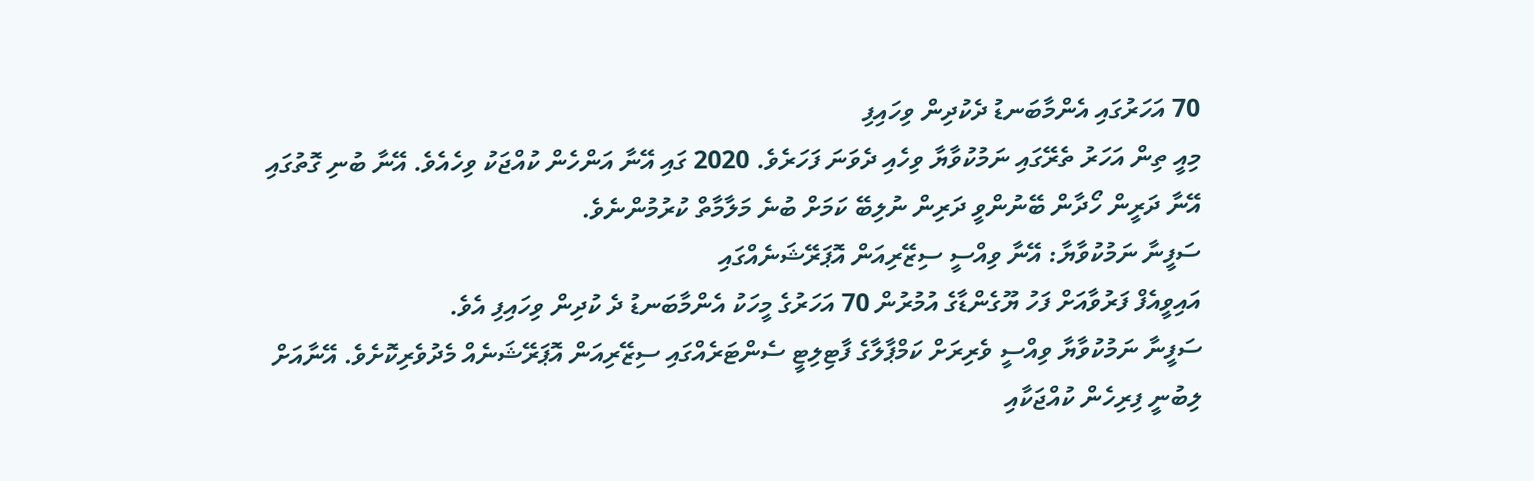70 އަހަރުގައި އެންމާބަނޑު ދެކުދިން ވިހައިފި
މިއީ ތިން އަހަރު ތެރޭގައި ނަމުކުވާޔާ ވިހެއި ދެވަނަ ފަހަރެވެ. 2020 ގައި އޭނާ އަންހެން ކުއްޖަކު ވިހެއެވެ. އޭނާ ބުނި ގޮތުގައި އޭނާ ދަރީން ހޯދާން ބޭނުންވީ ދަރިން ނުލިބޭ ކަމަށް ބުނެ މަލާމާތް ކުރުމުންނެވެ.
ސަފީނާ ނަމުކުވާޔާ: އޭނާ ވިއްސީ ސިޒޭރިއަން އޮޕަރޭޝަނެއްގައި
އައިވީއެފް ފަރުވާއަށް ފަހު ޔޫގެންޑާގެ އުމުރުން 70 އަހަރުގެ މީހަކު އެންމާބަނޑު ދެ ކުދިން ވިހައިފި އެވެ.
ސަފީނާ ނަމުކުވާޔާ ވިއްސީ ވެރިރަށް ކަމްޕާލާގެ ފާޓިލިޓީ ސެންޓަރެއްގައި ސިޒޭރިއަން އޮޕަރޭޝަނެއް މެދުވެރިކޮށެވެ. އޭނާއަށް ލިބުނީ ފިރިހެން ކުއްޖަކާއި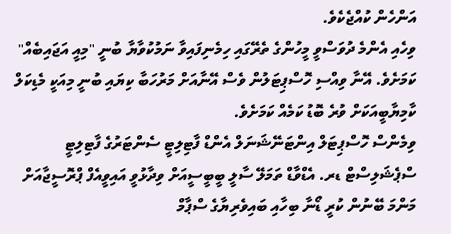އަންހެން ކުއްޖެކެވެ.
ވިހެއި އެންމެ ދުވަސްވީ މީހުންގެ ތެރޭގައި ހިމެނިފައިވާ ނަމުކުވާޔާ ބުނީ "މިއީ އަޖައިބެއް" ކަމަށެވެ. އޭނާ ވިއްސި ހޮސްޕިޓަލުން ވެސް އޭނާއަށް މަރުހަބާ ކިޔައި ބުނީ މިއަކީ މެޑިކަލް ކާމިޔާބީއަކަށް ވުރެ ބޮޑު ކަމެއް ކަމަށެވެ.
ވިމެންސް ހޮސްޕިޓަލް އިންޓަނޭޝަނަލް އެންޑް ފާޓިލިޓީ ސެންޓަރުގެ ފާޓިލިޓީ ސްޕެޝަލިސްޓް ޑރ. އެޑްވާޑް ތަމަލޭ ސާލީ ބީބީސީއަށް ވިދާޅުވީ އައިވީއެފް ޕްރޮސީޖާއަށް މަންމަ ބޭނުން ކުރީ ޑޯނާ ބިހާއި ބައިވެރިޔާގެ ސްޕާމް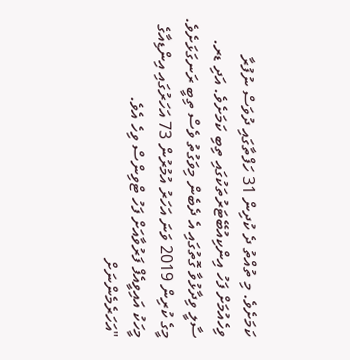ކަމަށެވެ. މި ތުއްތު ދެ ކުދިން 31 ހަފްތާގައި ދުވަސް ނުފުރާ ވިހެއުމަށް ފަހު އިންކިއުބޭޓަރުތަކުގައި ތިބި ކަމަށެވެ. އަދި ޑރ. ސާލީ ވިދާޅުވާ ގޮތުގައި އެ ދެބެން މިވަގުތު ވެސް ތިބީ ރަނގަޅަށެވެ.
މީގެ ކުރިން 2019 ވަނަ އަހަރު އުމުރުން 73 އަހަރުގައި އިންޑިއާގެ މީހަކު އައިވީއެފް ފަރުވާއަށް ފަހު ޓްވިންސް ވިހެ އެވެ.
"އަހަރެމެންނަށް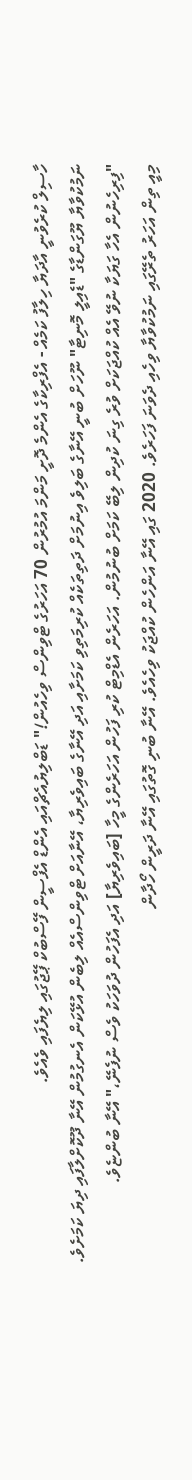ހާސިލް ކުރެވުނީ އާދަޔާ ހިލާފު ކަމެއް - އެފްރިކާގެ އެންމެ ދޮށީ މަންމަ އުމުރުން 70 އަހަރުގެ ޓްވިންސް ވިހެއުން!" ޑަބްލިޔުއެޗްއައި އެންޑް އެފްސީން ފޭސްބުކް ޕޭޖުގައި ލިޔެފައި ވެއެވެ.
ނަމުކުވާޔާ ޔޫގަންޑާގެ "ޑެއިލީ މޮނިޓާ" ނޫހަށް ބުނީ އޭނާގެ ބަލިވެ އިނުމަށް ދަތިތަކެއް ކުރިމަތިވި ކަމަށާއި އަދި އޭނާގެ ބައިވެރިޔާ، އޭނާއަށް ޓްވިންސްއެއް ލިބެން އުޅޭކަން އެނގުމުން އޭނާ ދޫކޮށްލާފައި ދިޔަ ކަމަށެވެ.
"ފިރިހެނުން އެހާ ގަޔަކާ ނުވޭ އެއް ކުއްޖަކަށް ވުރެ ގިނަ ކުދިން ލިބޭ ކަމަށް ބުނުމުން. އަހަރެން އެޑްމިޓް ކުރި ފަހުން އަހަރެންގެ މީހާ [ބައިވެރިޔާ] އަދި އެފަހުން ދުވަހަކު ވެސް ނުފެނޭ،" އޭނާ ބުންޏެވެ.
މިއީ ތިން އަހަރު ތެރޭގައި ނަމުކުވާޔާ ވިހެއި ދެވަނަ ފަހަރެވެ. 2020 ގައި އޭނާ އަންހެން ކުއްޖަކު ވިހެއެވެ. އޭނާ ބުނި ގޮތުގައި އޭނާ ދަރީން ހޯދާން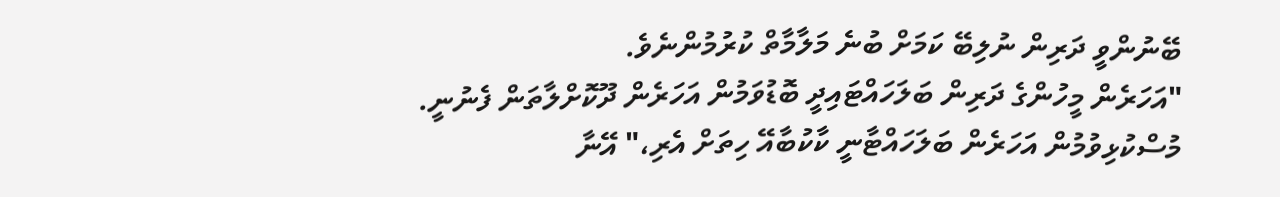ބޭނުންވީ ދަރިން ނުލިބޭ ކަމަށް ބުނެ މަލާމާތް ކުރުމުންނެވެ.
"އަހަރެން މީހުންގެ ދަރިން ބަލަހައްޓައިދީ ބޮޑުވަމުން އަހަރެން ދޫކޮށްލާތަން ފެނުނީ. މުސްކުޅިވުމުން އަހަރެން ބަލަހައްޓާނީ ކާކުބާއޭ ހިތަށް އެރި،" އޭނާ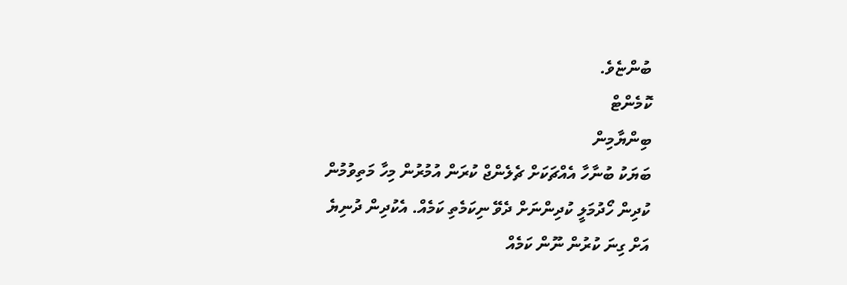ބުންޏެވެ.
ކޮމެންޓް
ބިންޔާމިން
ބަޔަކު ބުނާހާ އެއްޗަކަށް ޗެލެންޖް ކުރަން އުމުރުން މިހާ މަތިވުމުން ކުދިން ހޯދުމަލީ ކުދިންނަށް ދެވޭ ނިކަމެތި ކަމެއް. އެކުދިން ދުނިޔެ އަށް ގިނަ ކުރުން ނޫން ކަމެއް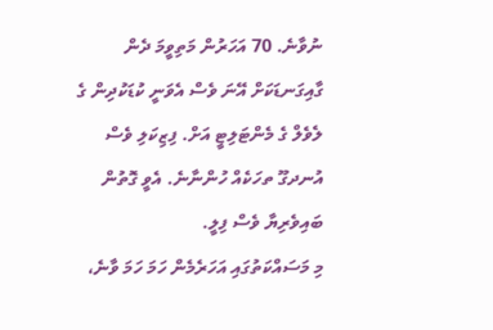ނުވާނެ. 70 އަހަރުން މަތިވީމަ ދެން ގާއިގަނޑަކަށް އޭނަ ވެސް އެވަނީ ކުޑަކުދިން ގެ ލެވެލް ގެ މެންޓަލިޓީ އަށް. ފިޒިކަލި ވެސް އުނދގޫ ތހަކެއް ހުންނާނެ. އެވީ ގޮތުން ބައިވެރިޔާ ވެސް ފިލީ.
މި މަސައްކަތުގައި އަހަރެމެން ހަމަ ހަމަ ވާނެ،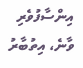އިންސާފުވެރި ވާނެ، އިތުބާރު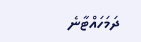ދަމަހައްޓާނެ